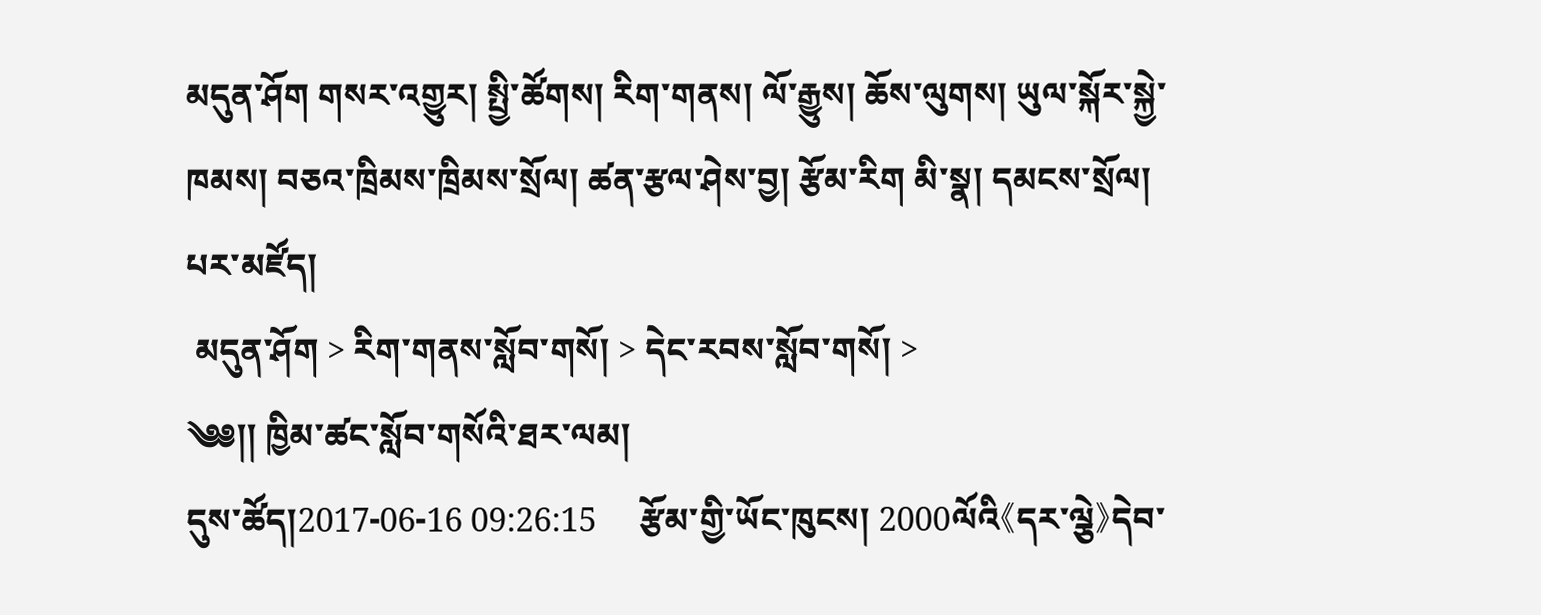མདུན་ཤོག གསར་འགྱུར། སྤྱི་ཚོགས། རིག་གནས། ལོ་རྒྱུས། ཆོས་ལུགས། ཡུལ་སྐོར་སྐྱེ་ཁམས། བཅའ་ཁྲིམས་ཁྲིམས་སྲོལ། ཚན་རྩལ་ཤེས་བྱ། རྩོམ་རིག མི་སྣ། དམངས་སྲོལ། པར་མཛོད།
 མདུན་ཤོག > རིག་གནས་སློབ་གསོ། > དེང་རབས་སློབ་གསོ། >
༄༅།། ཁྱིམ་ཚང་སློབ་གསོའི་ཐར་ལམ།
དུས་ཚོད།2017-06-16 09:26:15     རྩོམ་གྱི་ཡོང་ཁུངས། 2000ལོའི《དར་ལྕེ》དེབ་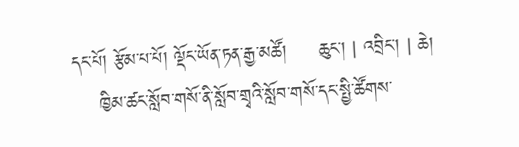དང་པོ། རྩོམ་པ་པོ། ལྡོང་ཡོན་ཏན་རྒྱ་མཚོ།     ཆུང་། | འབྲིང་། | ཆེ།
    ཁྱིམ་ཚང་སློབ་གསོ་ནི་སློབ་གྲྭའི་སློབ་གསོ་དང་སྤྱི་ཚོགས་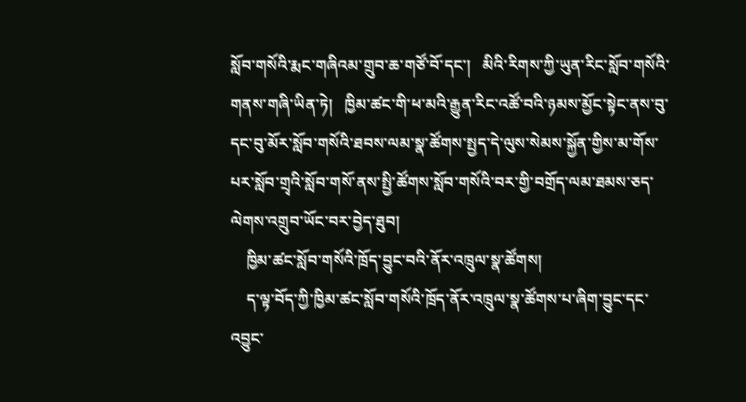སློབ་གསོའི་རྨང་གཞིའམ་གྲུབ་ཆ་གཙོ་བོ་དང་།   མིའི་རིགས་ཀྱི་ཡུན་རིང་སློབ་གསོའི་གནས་གཞི་ཡིན་ཏེ།   ཁྱིམ་ཚང་གི་ཕ་མའི་རྒྱུན་རིང་འཚོ་བའི་ཉམས་མྱོང་སྟེང་ནས་བུ་དང་བུ་མོར་སློབ་གསོའི་ཐབས་ལམ་སྣ་ཚོགས་སྤྱད་དེ་ལུས་སེམས་སྐྱོན་གྱིས་མ་གོས་པར་སློབ་གྲྭའི་སློབ་གསོ་ནས་སྤྱི་ཚོགས་སློབ་གསོའི་བར་གྱི་བགྲོད་ལམ་ཐམས་ཅད་ལེགས་འགྲུབ་ཡོང་བར་བྱེད་ཐུབ།
    ཁྱིམ་ཚང་སློབ་གསོའི་ཁྲོད་བྱུང་བའི་ནོར་འཁྲུལ་སྣ་ཚོགས།
    ད་ལྟ་བོད་ཀྱི་ཁྱིམ་ཚང་སློབ་གསོའི་ཁྲོད་ནོར་འཁྲུལ་སྣ་ཚོགས་པ་ཞིག་བྱུང་དང་འབྱུང་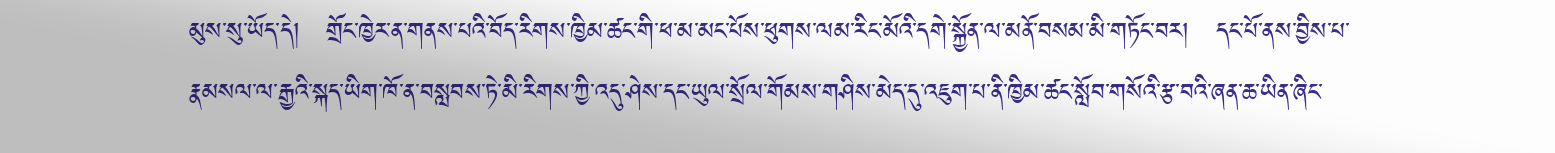མུས་སུ་ཡོད་དེ།   གྲོང་ཁྱེར་ན་གནས་པའི་བོད་རིགས་ཁྱིམ་ཚང་གི་ཕ་མ་མང་པོས་ཕུགས་ལམ་རིང་མོའི་དགེ་སྐྱོན་ལ་མནོ་བསམ་མི་གཏོང་བར།   དང་པོ་ནས་བྱིས་པ་རྣམསལ་ལ་རྒྱའི་སྐད་ཡིག་ཁོ་ན་བསླབས་ཏེ་མི་རིགས་ཀྱི་འདུ་ཤེས་དང་ཡུལ་སྲོལ་གོམས་གཤིས་མེད་དུ་འཇུག་པ་ནི་ཁྱིམ་ཚང་སློབ་གསོའི་རྩ་བའི་ཞན་ཆ་ཡིན་ཞིང་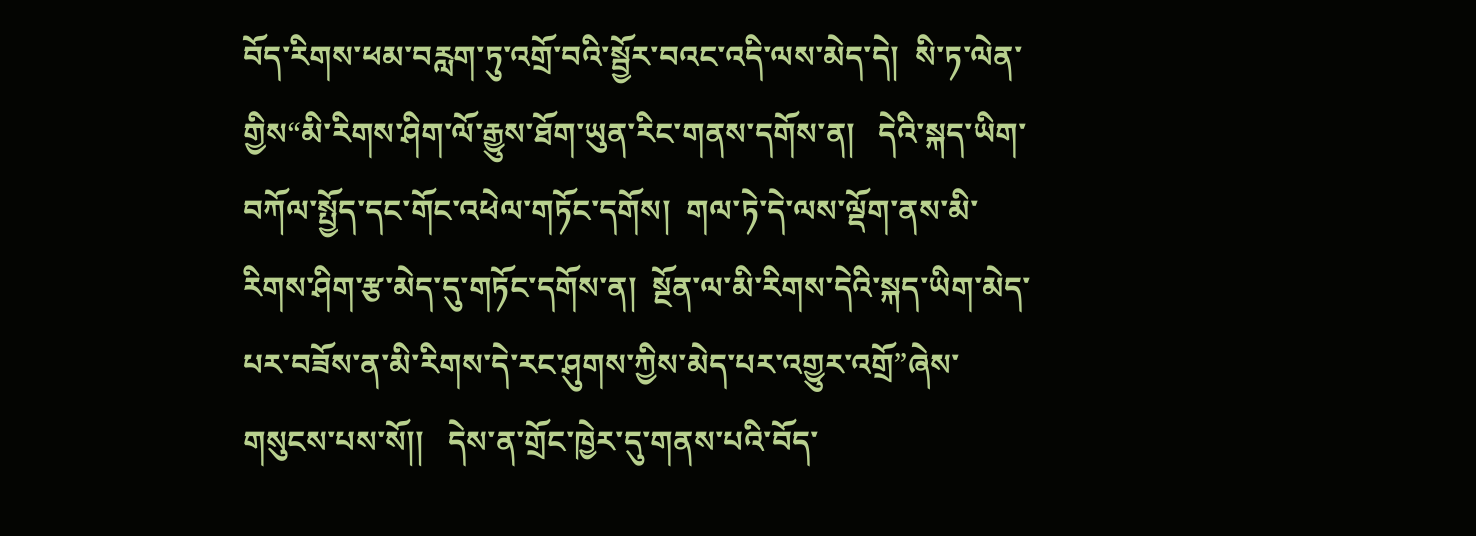བོད་རིགས་ཕམ་བརླག་ཏུ་འགྲོ་བའི་སྦྱོར་བའང་འདི་ལས་མེད་དེ།  སི་ཏ་ལེན་གྱིས“མི་རིགས་ཤིག་ལོ་རྒྱུས་ཐོག་ཡུན་རིང་གནས་དགོས་ན།   དེའི་སྐད་ཡིག་བཀོལ་སྤྱོད་དང་གོང་འཕེལ་གཏོང་དགོས།  གལ་ཏེ་དེ་ལས་ལྡོག་ནས་མི་རིགས་ཤིག་རྩ་མེད་དུ་གཏོང་དགོས་ན།  སྔོན་ལ་མི་རིགས་དེའི་སྐད་ཡིག་མེད་པར་བཟོས་ན་མི་རིགས་དེ་རང་ཤུགས་ཀྱིས་མེད་པར་འགྱུར་འགྲོ”ཞེས་གསུངས་པས་སོ།།   དེས་ན་གྲོང་ཁྱེར་དུ་གནས་པའི་བོད་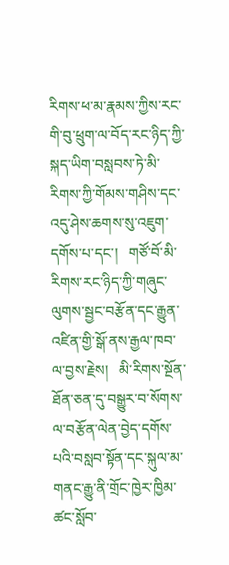རིགས་ཕ་མ་རྣམས་ཀྱིས་རང་གི་བུ་ཕྲུག་ལ་བོད་རང་ཉིད་ཀྱི་སྐད་ཡིག་བསླབས་ཏེ་མི་རིགས་ཀྱི་གོམས་གཤིས་དང་འདུ་ཤེས་ཆགས་སུ་འཇུག་དགོས་པ་དང་།   གཙོ་བོ་མི་རིགས་རང་ཉིད་ཀྱི་གཞུང་ལུགས་སྦྱང་བརྩོན་དང་རྒྱུན་འཛིན་གྱི་སྒོ་ནས་རྒྱལ་ཁབ་ལ་བྱས་རྗེས།   མི་རིགས་སྔོན་ཐོན་ཅན་དུ་བསྒྱུར་བ་སོགས་ལ་བརྩོན་ལེན་བྱེད་དགོས་པའི་བསླབ་སྟོན་དང་སྐུལ་མ་གནང་རྒྱུ་ནི་གྲོང་ཁྱེར་ཁྱིམ་ཚང་སློབ་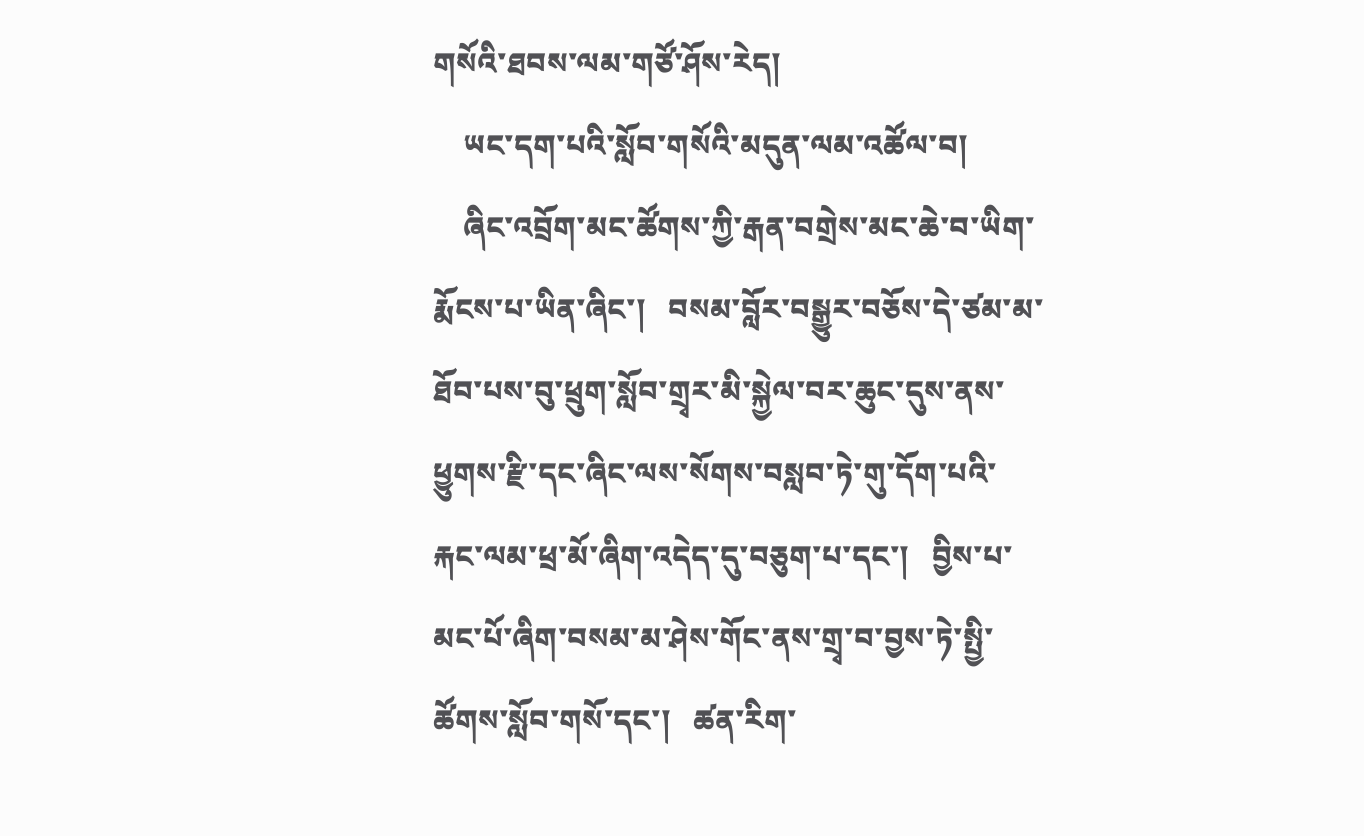གསོའི་ཐབས་ལམ་གཙོ་ཤོས་རེད།
    ཡང་དག་པའི་སློབ་གསོའི་མདུན་ལམ་འཚོལ་བ།
    ཞིང་འབྲོག་མང་ཚོགས་ཀྱི་རྒན་བགྲེས་མང་ཆེ་བ་ཡིག་རྨོངས་པ་ཡིན་ཞིང་།   བསམ་བློར་བསྒྱུར་བཅོས་དེ་ཙམ་མ་ཐོབ་པས་བུ་ཕྲུག་སློབ་གྲྭར་མི་སྐྱེལ་བར་ཆུང་དུས་ནས་ཕྱུགས་རྫི་དང་ཞིང་ལས་སོགས་བསླབ་ཏེ་གུ་དོག་པའི་རྐང་ལམ་ཕྲ་མོ་ཞིག་འདེད་དུ་བཅུག་པ་དང་།   བྱིས་པ་མང་པོ་ཞིག་བསམ་མ་ཤེས་གོང་ནས་གྲྭ་བ་བྱས་ཏེ་སྤྱི་ཚོགས་སློབ་གསོ་དང་།   ཚན་རིག་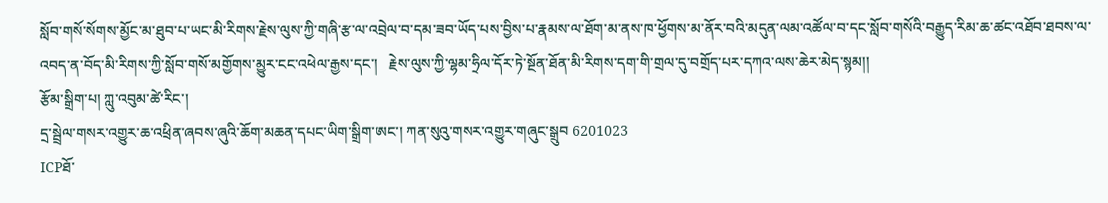སློབ་གསོ་སོགས་མྱོང་མ་ཐུབ་པ་ཡང་མི་རིགས་རྗེས་ལུས་ཀྱི་གཞི་རྩ་ལ་འབྲེལ་བ་དམ་ཟབ་ཡོད་པས་བྱིས་པ་རྣམས་ལ་ཐོག་མ་ནས་ཁ་ཕྱོགས་མ་ནོར་བའི་མདུན་ལམ་འཚོལ་བ་དང་སློབ་གསོའི་བརྒྱུད་རིམ་ཆ་ཚང་འཐོབ་ཐབས་ལ་འབད་ན་བོད་མི་རིགས་ཀྱི་སློབ་གསོ་མགྱོགས་མྱུར་ངང་འཕེལ་རྒྱས་དང་།   རྗེས་ལུས་ཀྱི་ལྷམ་ཧྲིལ་དོར་ཏེ་སྔོན་ཐོན་མི་རིགས་དག་གི་གྲལ་དུ་བགྲོད་པར་དཀའ་ལས་ཆེར་མེད་སྙམ།།
རྩོམ་སྒྲིག་པ། ཀླུ་འབུམ་ཚེ་རིང་།
དྲ་སྦྲེལ་གསར་འགྱུར་ཆ་འཕྲིན་ཞབས་ཞུའི་ཆོག་མཆན་དཔང་ཡིག་སྒྲིག་ཨང་། ཀན་སུའུ་གསར་འགྱུར་གཞུང་སྒྲུབ 6201023
ICPཐོ་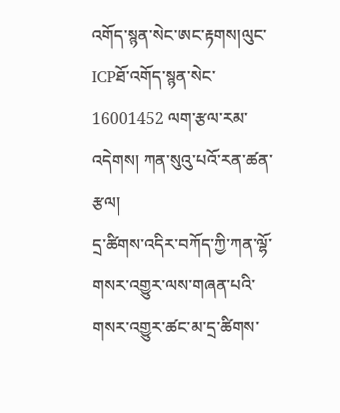འགོད་སྙན་སེང་ཨང་རྟགས།ལུང་ICPཐོ་འགོད་སྙན་སེང་16001452 ལག་རྩལ་རམ་འདེགས། ཀན་སུའུ་པའོ་རན་ཚན་རྩལ།
དྲ་ཚིགས་འདིར་བཀོད་ཀྱི་ཀན་ལྷོ་གསར་འགྱུར་ལས་གཞན་པའི་གསར་འགྱུར་ཚང་མ་དྲ་ཚིགས་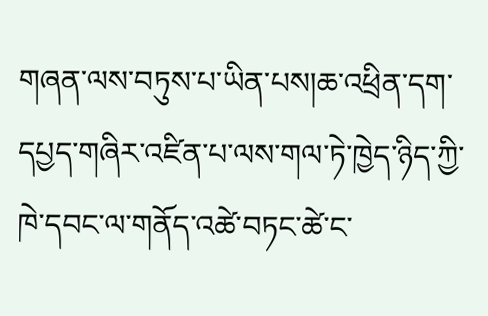གཞན་ལས་བཏུས་པ་ཡིན་པས།ཆ་འཕྲིན་དག་དཔྱད་གཞིར་འཛིན་པ་ལས་གལ་ཏེ་ཁྱེད་ཉིད་ཀྱི་ཁེ་དབང་ལ་གནོད་འཚེ་བཏང་ཚེ་ང་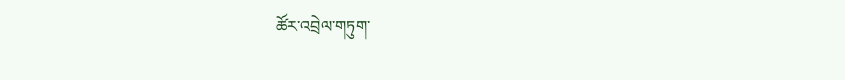ཚོར་འབྲེལ་གཏུག་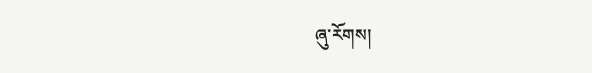ཞུ་རོགས།